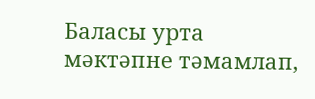Баласы урта мәктәпне тәмамлап,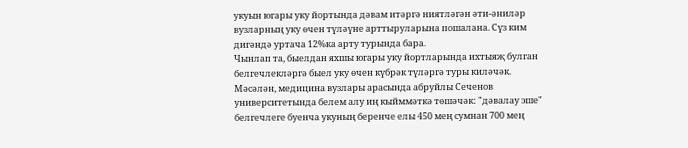укуын югары уку йортында дәвам итәргә ниятләгән әти-әниләр вузларның уку өчен түләүне арттыруларына пошалана. Сүз ким дигәндә уртача 12%ка арту турында бара.
Чынлап та, быелдан яхшы югары уку йортларында ихтыяҗ булган белгечлекләргә быел уку өчен күбрәк түләргә туры киләчәк. Мәсәлән, медицина вузлары арасында абруйлы Сеченов университетында белем алу иң кыйммәткә төшәчәк: "дәвалау эше" белгечлеге буенча укуның беренче елы 450 мең сумнан 700 мең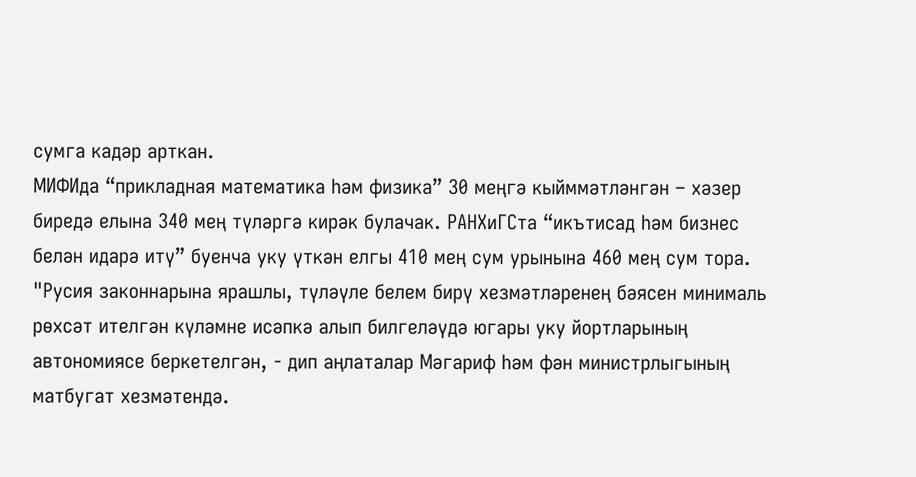сумга кадәр арткан.
МИФИда “прикладная математика һәм физика” 30 меңгә кыйммәтләнгән – хәзер биредә елына 340 мең түләргә кирәк булачак. РАНХиГСта “икътисад һәм бизнес белән идарә итү” буенча уку үткән елгы 410 мең сум урынына 460 мең сум тора.
"Русия законнарына ярашлы, түләүле белем бирү хезмәтләренең бәясен минималь рөхсәт ителгән күләмне исәпкә алып билгеләүдә югары уку йортларының автономиясе беркетелгән, - дип аңлаталар Мәгариф һәм фән министрлыгының матбугат хезмәтендә.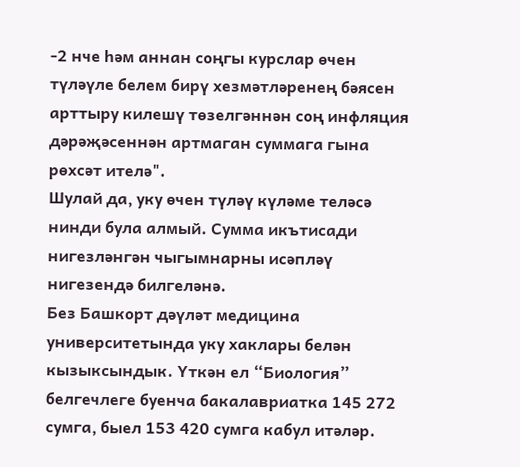-2 нче һәм аннан соңгы курслар өчен түләүле белем бирү хезмәтләренең бәясен арттыру килешү төзелгәннән соң инфляция дәрәҗәсеннән артмаган суммага гына рөхсәт ителә".
Шулай да, уку өчен түләү күләме теләсә нинди була алмый. Сумма икътисади нигезләнгән чыгымнарны исәпләү нигезендә билгеләнә.
Без Башкорт дәүләт медицина университетында уку хаклары белән кызыксындык. Үткән ел “Биология” белгечлеге буенча бакалавриатка 145 272 сумга, быел 153 420 сумга кабул итәләр.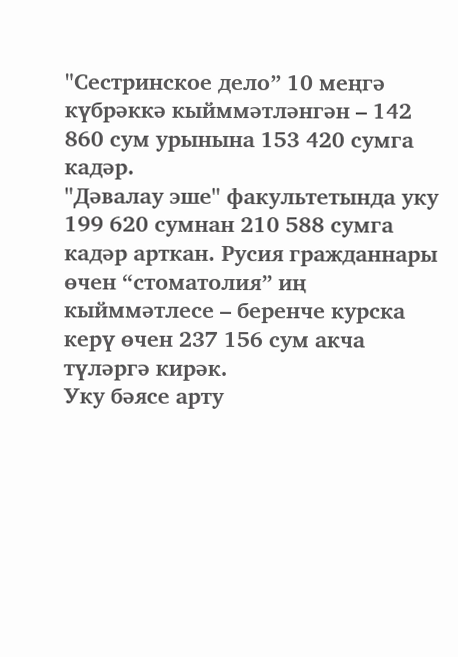"Сестринское дело” 10 меңгә күбрәккә кыйммәтләнгән – 142 860 сум урынына 153 420 сумга кадәр.
"Дәвалау эше" факультетында уку 199 620 сумнан 210 588 сумга кадәр арткан. Русия гражданнары өчен “стоматолия” иң кыйммәтлесе – беренче курска керү өчен 237 156 сум акча түләргә кирәк.
Уку бәясе арту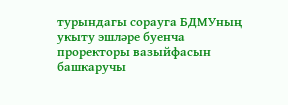турындагы сорауга БДМУның укыту эшләре буенча проректоры вазыйфасын башкаручы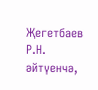Җегетбаев Р.Н. әйтүенчә,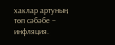хаклар артуның төп сәбәбе – инфляция.